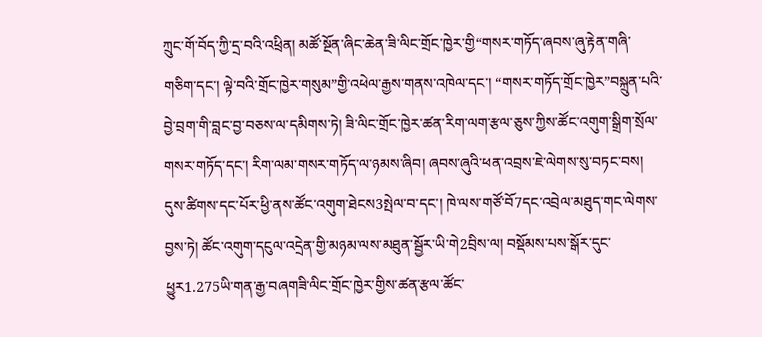ཀྲུང་གོ་བོད་ཀྱི་དྲ་བའི་འཕྲིན། མཚོ་སྔོན་ཞིང་ཆེན་ཟི་ལིང་གྲོང་ཁྱེར་གྱི“གསར་གཏོད་ཞབས་ཞུ་རྟེན་གཞི་གཅིག་དང་། ལྟེ་བའི་གྲོང་ཁྱེར་གསུམ”གྱི་འཕེལ་རྒྱས་གནས་འཁེལ་དང་། “གསར་གཏོད་གྲོང་ཁྱེར”བསྐྲུན་པའི་བྱེ་བྲག་གི་བླང་བྱ་བཅས་ལ་དམིགས་ཏེ། ཟི་ལིང་གྲོང་ཁྱེར་ཚན་རིག་ལག་རྩལ་ཅུས་ཀྱིས་ཚོང་འགུག་སྒྲིག་སྲོལ་གསར་གཏོད་དང་། རིག་ལམ་གསར་གཏོད་ལ་ཉམས་ཞིབ། ཞབས་ཞུའི་ཕན་འབྲས་ཇེ་ལེགས་སུ་བཏང་བས། དུས་ཚིགས་དང་པོར་ཕྱི་ནས་ཚོང་འགུག་ཐེངས3སྤེལ་བ་དང་། ཁེ་ལས་གཙོ་བོ7དང་འབྲེལ་མཐུད་གང་ལེགས་བྱས་ཏེ། ཚོང་འགུག་དངུལ་འདྲེན་གྱི་མཉམ་ལས་མཐུན་སྦྱོར་ཡི་གེ2བྲིས་ལ། བསྡོམས་པས་སྒོར་དུང་ཕྱུར1.275ཡི་གན་རྒྱ་བཞགཟི་ལིང་གྲོང་ཁྱེར་གྱིས་ཚན་རྩལ་ཚོང་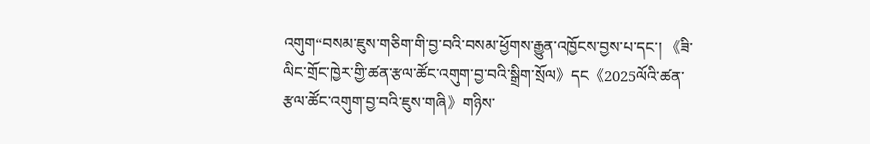འགུག“བསམ་ཇུས་གཅིག་གི་བྱ་བའི་བསམ་ཕྱོགས་རྒྱུན་འཁྱོངས་བྱས་པ་དང་། 《ཟི་ལིང་གྲོང་ཁྱེར་གྱི་ཚན་རྩལ་ཚོང་འགུག་བྱ་བའི་སྒྲིག་སྲོལ》དང《2025ལོའི་ཚན་རྩལ་ཚོང་འགུག་བྱ་བའི་ཇུས་གཞི》གཉིས་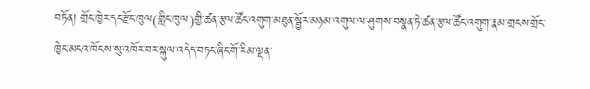བཏོན། གྲོང་ཁྱེར་དང་རྫོང་ཁུལ(གླིང་ཁུལ)གྱི་ཚན་རྩལ་ཚོང་འགུག་མཐུན་སྦྱོར་མཉམ་འགུལ་ལ་ཤུགས་བསྣན་ཏེ་ཚན་རྩལ་ཚོང་འགུག་རྣམ་གྲངས་གྲོང་ཁྱེང་མངའ་ཁོངས་སུ་འཁོར་བར་སྐུལ་འདེད་བཏང་ཞིང་གོ་རིམ་ལྡན་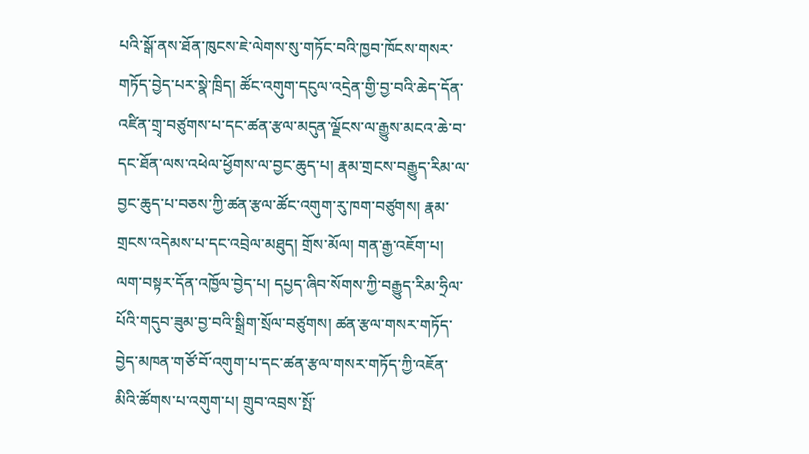པའི་སྒོ་ནས་ཐོན་ཁུངས་ཇེ་ལེགས་སུ་གཏོང་བའི་ཁྱབ་ཁོངས་གསར་གཏོད་བྱེད་པར་སྣེ་ཁྲིད། ཚོང་འགུག་དངུལ་འདྲེན་གྱི་བྱ་བའི་ཆེད་དོན་འཛིན་གྲྭ་བཙུགས་པ་དང་ཚན་རྩལ་མདུན་ལྗོངས་ལ་རྒྱུས་མངའ་ཆེ་བ་དང་ཐོན་ལས་འཕེལ་ཕྱོགས་ལ་བྱང་ཆུད་པ། རྣམ་གྲངས་བརྒྱུད་རིམ་ལ་བྱང་ཆུད་པ་བཅས་ཀྱི་ཚན་རྩལ་ཚོང་འགུག་རུ་ཁག་བཙུགས། རྣམ་གྲངས་འདེམས་པ་དང་འབྲེལ་མཐུད། གྲོས་མོལ། གན་རྒྱ་འཇོག་པ། ལག་བསྟར་དོན་འཁྱོལ་བྱེད་པ། དཔྱད་ཞིབ་སོགས་ཀྱི་བརྒྱུད་རིམ་ཧྲིལ་པོའི་གདུབ་ཟུམ་བྱ་བའི་སྒྲིག་སྲོལ་བཙུགས། ཚན་རྩལ་གསར་གཏོད་བྱེད་མཁན་གཙོ་བོ་འགུག་པ་དང་ཚན་རྩལ་གསར་གཏོད་ཀྱི་འཇོན་མིའི་ཚོགས་པ་འགུག་པ། གྲུབ་འབྲས་སྤོ་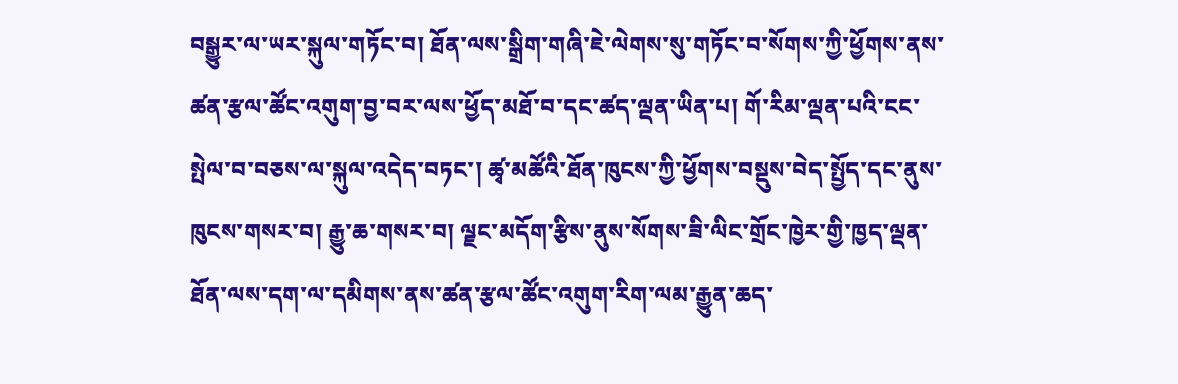བསྒྱུར་ལ་ཡར་སྐུལ་གཏོང་བ། ཐོན་ལས་སྒྲིག་གཞི་ཇེ་ལེགས་སུ་གཏོང་བ་སོགས་ཀྱི་ཕྱོགས་ནས་ཚན་རྩལ་ཚོང་འགུག་བྱ་བར་ལས་ཕྱོད་མཐོ་བ་དང་ཚད་ལྡན་ཡིན་པ། གོ་རིམ་ལྡན་པའི་ངང་སྤེལ་བ་བཅས་ལ་སྐུལ་འདེད་བཏང་། ཚྭ་མཚོའི་ཐོན་ཁུངས་ཀྱི་ཕྱོགས་བསྡུས་བེད་སྤྱོད་དང་ནུས་ཁུངས་གསར་བ། རྒྱུ་ཆ་གསར་བ། ལྗང་མདོག་རྩིས་ནུས་སོགས་ཟི་ལིང་གྲོང་ཁྱེར་གྱི་ཁྱད་ལྡན་ཐོན་ལས་དག་ལ་དམིགས་ནས་ཚན་རྩལ་ཚོང་འགུག་རིག་ལམ་རྒྱུན་ཆད་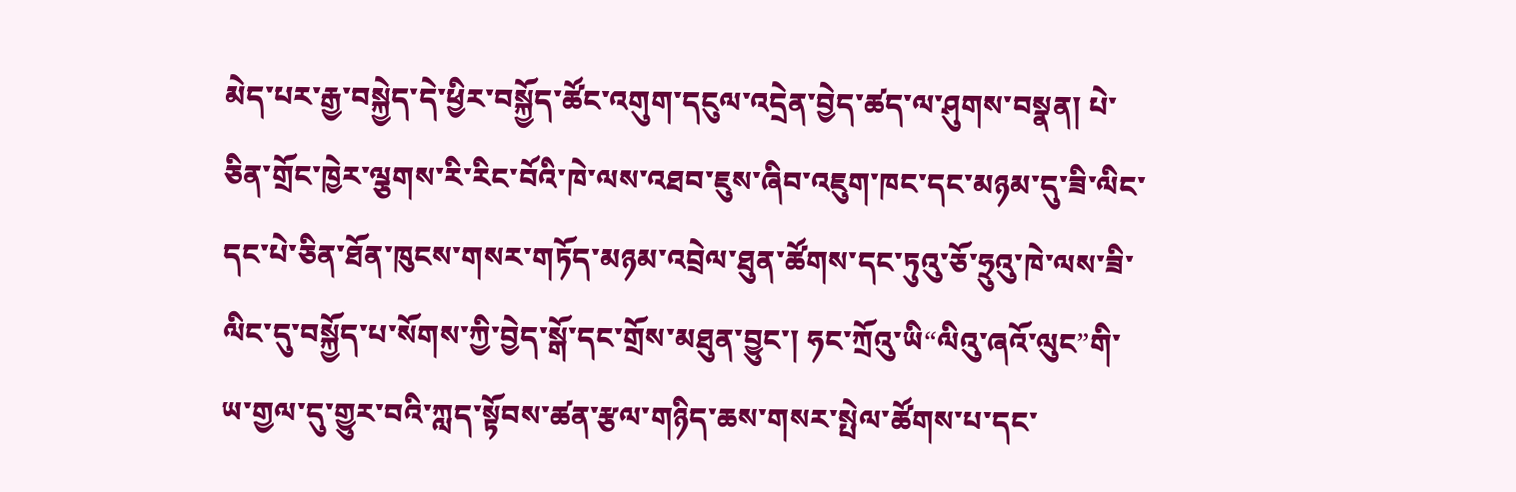མེད་པར་རྒྱ་བསྐྱེད་དེ་ཕྱིར་བསྐྱོད་ཚོང་འགུག་དངུལ་འདྲེན་བྱེད་ཚད་ལ་ཤུགས་བསྣན། པེ་ཅིན་གྲོང་ཁྱེར་ལྕགས་རི་རིང་བོའི་ཁེ་ལས་འཐབ་ཇུས་ཞིབ་འཇུག་ཁང་དང་མཉམ་དུ་ཟི་ལིང་དང་པེ་ཅིན་ཐོན་ཁུངས་གསར་གཏོད་མཉམ་འབྲེལ་ཐུན་ཚོགས་དང་ཏུའུ་ཅོ་ཧྲུའུ་ཁེ་ལས་ཟི་ལིང་དུ་བསྐྱོད་པ་སོགས་ཀྱི་བྱེད་སྒོ་དང་གྲོས་མཐུན་བྱུང་། ཧང་ཀྲོའུ་ཡི“ལིའུ་ཞའོ་ལུང”གི་ཡ་གྱལ་དུ་གྱུར་བའི་ཀླད་སྟོབས་ཚན་རྩལ་གཉིད་ཆས་གསར་སྤེལ་ཚོགས་པ་དང་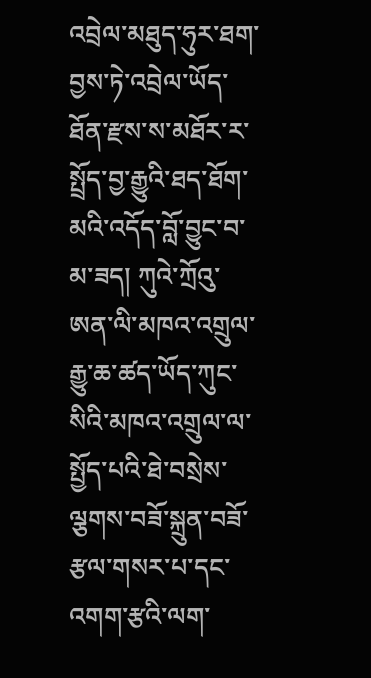འབྲེལ་མཐུད་ཧུར་ཐག་བྱས་ཏེ་འབྲེལ་ཡོད་ཐོན་རྫས་ས་མཐོར་ར་སྤྲོད་བྱ་རྒྱུའི་ཐད་ཐོག་མའི་འདོད་བློ་བྱུང་བ་མ་ཟད། ཀུའེ་ཀྲོའུ་ཨན་ལི་མཁའ་འགྲུལ་རྒྱུ་ཆ་ཚད་ཡོད་ཀུང་སིའི་མཁའ་འགྲུལ་ལ་སྤྱོད་པའི་ཐེ་བསྲེས་ལྕགས་བཟོ་སྐྲུན་བཟོ་རྩལ་གསར་པ་དང་འགག་རྩའི་ལག་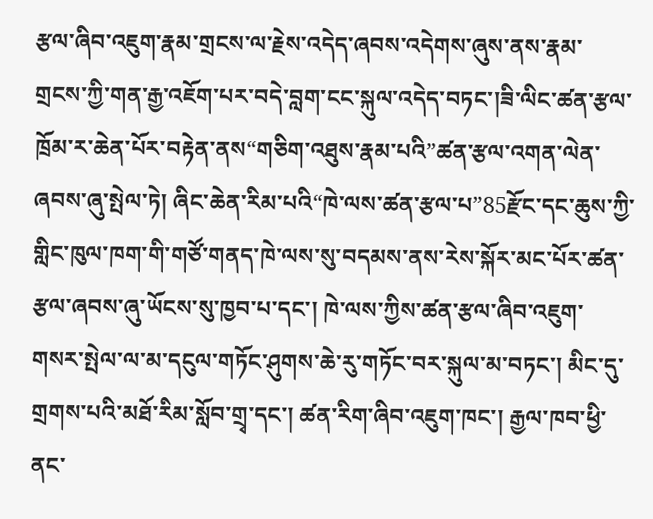རྩལ་ཞིབ་འཇུག་རྣམ་གྲངས་ལ་རྗེས་འདེད་ཞབས་འདེགས་ཞུས་ནས་རྣམ་གྲངས་ཀྱི་གན་རྒྱ་འཇོག་པར་བདེ་བླག་ངང་སྐུལ་འདེད་བཏང་།ཟི་ལིང་ཚན་རྩལ་ཁྲོམ་ར་ཆེན་པོར་བརྟེན་ནས“གཅིག་འཐུས་རྣམ་པའི”ཚན་རྩལ་འགན་ལེན་ཞབས་ཞུ་སྤེལ་ཏེ། ཞིང་ཆེན་རིམ་པའི“ཁེ་ལས་ཚན་རྩལ་པ”85རྫོང་དང་ཆུས་ཀྱི་གླིང་ཁུལ་ཁག་གི་གཙོ་གནད་ཁེ་ལས་སུ་བདམས་ནས་རེས་སྐོར་མང་པོར་ཚན་རྩལ་ཞབས་ཞུ་ཡོངས་སུ་ཁྱབ་པ་དང་། ཁེ་ལས་ཀྱིས་ཚན་རྩལ་ཞིབ་འཇུག་གསར་སྤེལ་ལ་མ་དངུལ་གཏོང་ཤུགས་ཆེ་རུ་གཏོང་བར་སྐུལ་མ་བཏང་། མིང་དུ་གྲགས་པའི་མཐོ་རིམ་སློབ་གྲྭ་དང་། ཚན་རིག་ཞིབ་འཇུག་ཁང་། རྒྱལ་ཁབ་ཕྱི་ནང་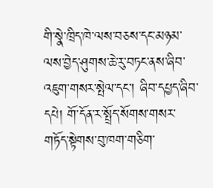གི་སྣེ་ཁྲིད་ཁེ་ལས་བཅས་དང་མཉམ་ལས་བྱེད་ཤུགས་ཆེ་རུ་བཏང་ནས་ཞིབ་འཇུག་གསར་སྤེལ་དང་། ཞིབ་དཔྱད་ཞིབ་དཔེ། གོ་དོན་ར་སྤྲོད་སོགས་གསར་གཏོད་སྟེགས་བུ་ཁག་གཅིག་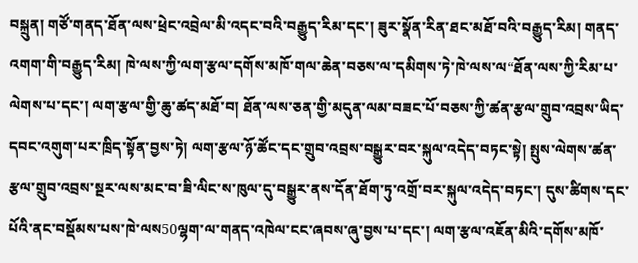བསྐྲུན། གཙོ་གནད་ཐོན་ལས་ཕྲེང་འབྲེལ་མི་འདང་བའི་བརྒྱུད་རིམ་དང་། ཟུར་སྣོན་རིན་ཐང་མཐོ་བའི་བརྒྱུད་རིམ། གནད་འགག་གི་བརྒྱུད་རིམ། ཁེ་ལས་ཀྱི་ལག་རྩལ་དགོས་མཁོ་གལ་ཆེན་བཅས་ལ་དམིགས་ཏེ་ཁེ་ལས་ལ“ཐོན་ལས་ཀྱི་རིམ་པ་ལེགས་པ་དང་། ལག་རྩལ་གྱི་ཆུ་ཚད་མཐོ་བ། ཐོན་ལས་ཅན་གྱི་མདུན་ལམ་བཟང་པོ་བཅས་ཀྱི་ཚན་རྩལ་གྲུབ་འབྲས་ཡིད་དབང་འགུག་པར་ཁྲིད་སྟོན་བྱས་ཏེ། ལག་རྩལ་ཉོ་ཚོང་དང་གྲུབ་འབྲས་བསྒྱུར་བར་སྐུལ་འདེད་བཏང་སྟེ། སྤུས་ལེགས་ཚན་རྩལ་གྲུབ་འབྲས་སྔར་ལས་མང་བ་ཟི་ལིང་ས་ཁུལ་དུ་བསྒྱུར་ནས་དོན་ཐོག་ཏུ་འགྲོ་བར་སྐུལ་འདེད་བཏང་། དུས་ཚིགས་དང་པོའི་ནང་བསྡོམས་པས་ཁེ་ལས50ལྷག་ལ་གནད་འཁེལ་ངང་ཞབས་ཞུ་བྱས་པ་དང་། ལག་རྩལ་འཇོན་མིའི་དགོས་མཁོ་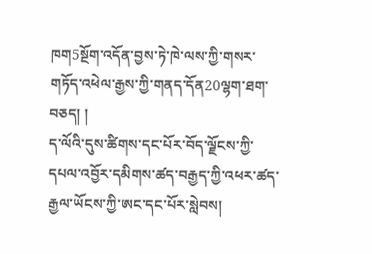ཁག5སྔོག་འདོན་བྱས་ཏེ་ཁེ་ལས་ཀྱི་གསར་གཏོད་འཕེལ་རྒྱས་ཀྱི་གནད་དོན20ལྷག་ཐག་བཅད། །
ད་ལོའི་དུས་ཚིགས་དང་པོར་བོད་ལྗོངས་ཀྱི་དཔལ་འབྱོར་དམིགས་ཚད་བརྒྱད་ཀྱི་འཕར་ཚད་རྒྱལ་ཡོངས་ཀྱི་ཨང་དང་པོར་སླེབས།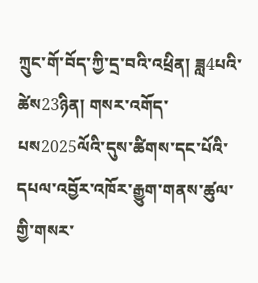ཀྲུང་གོ་བོད་ཀྱི་དྲ་བའི་འཕྲིན། ཟླ4པའི་ཚེས23ཉིན། གསར་འགོད་པས2025ལོའི་དུས་ཚིགས་དང་པོའི་དཔལ་འབྱོར་འཁོར་རྒྱུག་གནས་ཚུལ་གྱི་གསར་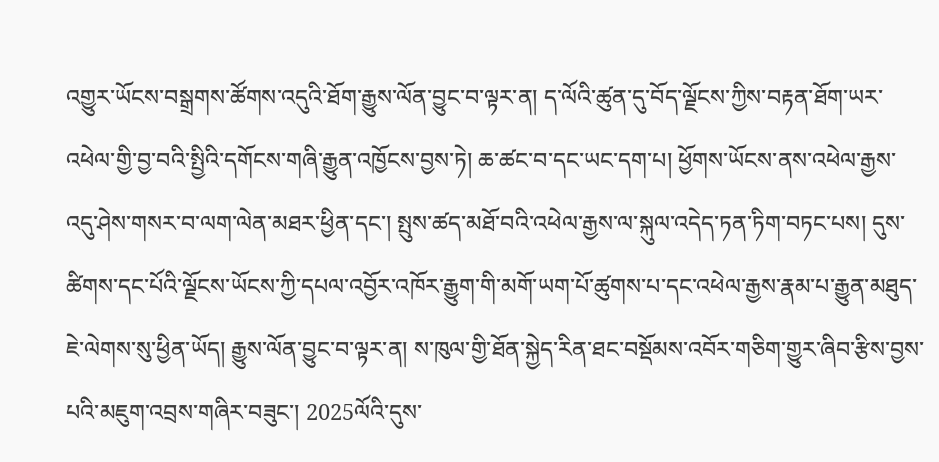འགྱུར་ཡོངས་བསྒྲགས་ཚོགས་འདུའི་ཐོག་རྒྱུས་ལོན་བྱུང་བ་ལྟར་ན། ད་ལོའི་ཚུན་དུ་བོད་ལྗོངས་ཀྱིས་བརྟན་ཐོག་ཡར་འཕེལ་གྱི་བྱ་བའི་སྤྱིའི་དགོངས་གཞི་རྒྱུན་འཁྱོངས་བྱས་ཏེ། ཆ་ཚང་བ་དང་ཡང་དག་པ། ཕྱོགས་ཡོངས་ནས་འཕེལ་རྒྱས་འདུ་ཤེས་གསར་བ་ལག་ལེན་མཐར་ཕྱིན་དང་། སྤུས་ཚད་མཐོ་བའི་འཕེལ་རྒྱས་ལ་སྐུལ་འདེད་ཏན་ཏིག་བཏང་པས། དུས་ཚིགས་དང་པོའི་ལྗོངས་ཡོངས་ཀྱི་དཔལ་འབྱོར་འཁོར་རྒྱུག་གི་མགོ་ཡག་པོ་ཚུགས་པ་དང་འཕེལ་རྒྱས་རྣམ་པ་རྒྱུན་མཐུད་ཇེ་ལེགས་སུ་ཕྱིན་ཡོད། རྒྱུས་ལོན་བྱུང་བ་ལྟར་ན། ས་ཁུལ་གྱི་ཐོན་སྐྱེད་རིན་ཐང་བསྡོམས་འབོར་གཅིག་གྱུར་ཞིབ་རྩིས་བྱས་པའི་མཇུག་འབྲས་གཞིར་བཟུང་། 2025ལོའི་དུས་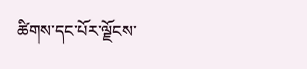ཚིགས་དང་པོར་ལྗོངས་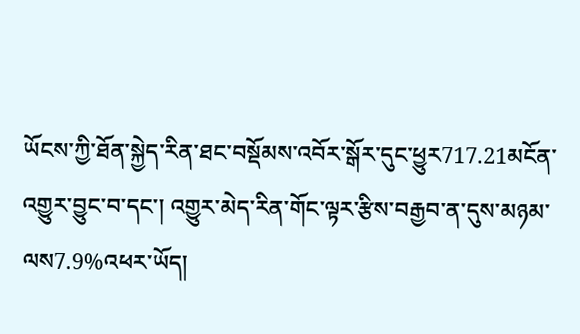ཡོངས་ཀྱི་ཐོན་སྐྱེད་རིན་ཐང་བསྡོམས་འབོར་སྒོར་དུང་ཕྱུར717.21མངོན་འགྱུར་བྱུང་བ་དང་། འགྱུར་མེད་རིན་གོང་ལྟར་རྩིས་བརྒྱབ་ན་དུས་མཉམ་ལས7.9%འཕར་ཡོད།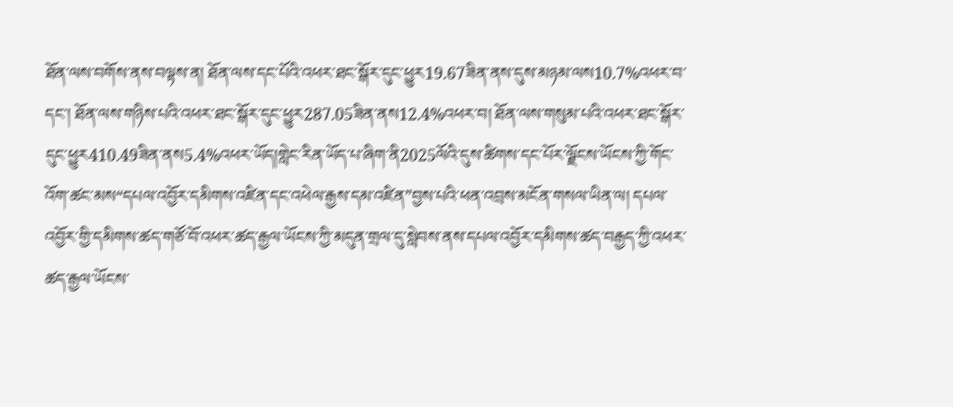ཐོན་ལས་བགོས་ནས་བལྟས་ན། ཐོན་ལས་དང་པོའི་འཕར་ཐང་སྒོར་དུང་ཕྱུར19.67ཟིན་ནས་དུས་མཉམ་ལས10.7%འཕར་བ་དང་། ཐོན་ལས་གཉིས་པའི་འཕར་ཐང་སྒོར་དུང་ཕྱུར287.05ཟིན་ནས12.4%འཕར་བ། ཐོན་ལས་གསུམ་པའི་འཕར་ཐང་སྒོར་དུང་ཕྱུར410.49ཟིན་ནས5.4%འཕར་ཡོད།གླེང་རིན་ཡོད་པ་ཞིག་ནི2025ལོའི་དུས་ཚིགས་དང་པོར་ལྗོངས་ཡོངས་ཀྱི་གོང་འོག་ཚང་མས“དཔལ་འབྱོར་དམིགས་འཛིན་དང་འཕེལ་རྒྱས་དམ་འཛིན”བྱས་པའི་ཕན་འབྲས་མངོན་གསལ་ཡིན་ལ། དཔལ་འབྱོར་གྱི་དམིགས་ཚད་གཙོ་བོ་འཕར་ཚད་རྒྱལ་ཡོངས་ཀྱི་མདུན་གྲལ་དུ་སླེབས་ནས་དཔལ་འབྱོར་དམིགས་ཚད་བརྒྱད་ཀྱི་འཕར་ཚད་རྒྱལ་ཡོངས་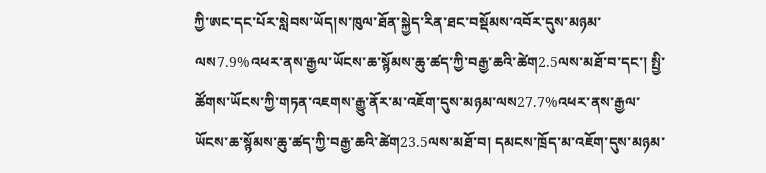ཀྱི་ཨང་དང་པོར་སླེབས་ཡོད།ས་ཁུལ་ཐོན་སྐྱེད་རིན་ཐང་བསྡོམས་འབོར་དུས་མཉམ་ལས7.9%འཕར་ནས་རྒྱལ་ཡོངས་ཆ་སྙོམས་ཆུ་ཚད་ཀྱི་བརྒྱ་ཆའི་ཚེག2.5ལས་མཐོ་བ་དང་། སྤྱི་ཚོགས་ཡོངས་ཀྱི་གཏན་འཇགས་རྒྱུ་ནོར་མ་འཇོག་དུས་མཉམ་ལས27.7%འཕར་ནས་རྒྱལ་ཡོངས་ཆ་སྙོམས་ཆུ་ཚད་ཀྱི་བརྒྱ་ཆའི་ཚེག23.5ལས་མཐོ་བ། དམངས་ཁྲོད་མ་འཇོག་དུས་མཉམ་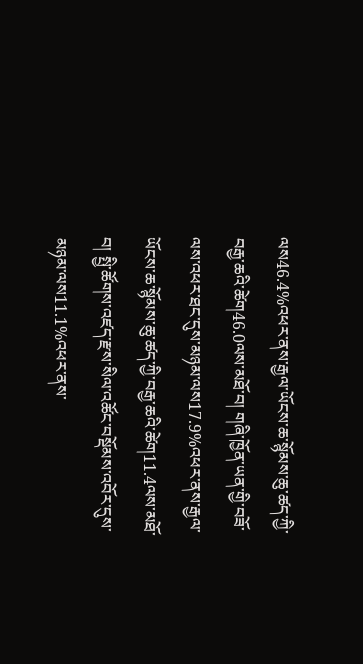ལས46.4%འཕར་ནས་རྒྱལ་ཡོངས་ཆ་སྙོམས་ཆུ་ཚད་ཀྱི་བརྒྱ་ཆའི་ཚེག46.0ལས་མཐོ་བ། གཞི་ཁྱོན་ཡན་གྱི་བཟོ་ལས་འཕར་ཐང་དུས་མཉམ་ལས17.9%འཕར་ནས་རྒྱལ་ཡོངས་ཆ་སྙོམས་ཆུ་ཚད་ཀྱི་བརྒྱ་ཆའི་ཚེག11.4ལས་མཐོ་བ། སྤྱི་ཚོགས་འཛད་རྫས་སིལ་འཚོང་བསྡོམས་འབོར་དུས་མཉམ་ལས11.1%འཕར་ནས་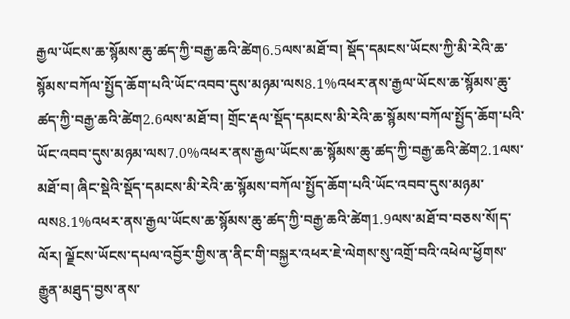རྒྱལ་ཡོངས་ཆ་སྙོམས་ཆུ་ཚད་ཀྱི་བརྒྱ་ཆའི་ཚེག6.5ལས་མཐོ་བ། སྡོད་དམངས་ཡོངས་ཀྱི་མི་རེའི་ཆ་སྙོམས་བཀོལ་སྤྱོད་ཆོག་པའི་ཡོང་འབབ་དུས་མཉམ་ལས8.1%འཕར་ནས་རྒྱལ་ཡོངས་ཆ་སྙོམས་ཆུ་ཚད་ཀྱི་བརྒྱ་ཆའི་ཚེག2.6ལས་མཐོ་བ། གྲོང་རྡལ་སྡོད་དམངས་མི་རེའི་ཆ་སྙོམས་བཀོལ་སྤྱོད་ཆོག་པའི་ཡོང་འབབ་དུས་མཉམ་ལས7.0%འཕར་ནས་རྒྱལ་ཡོངས་ཆ་སྙོམས་ཆུ་ཚད་ཀྱི་བརྒྱ་ཆའི་ཚེག2.1ལས་མཐོ་བ། ཞིང་སྡེའི་སྡོད་དམངས་མི་རེའི་ཆ་སྙོམས་བཀོལ་སྤྱོད་ཆོག་པའི་ཡོང་འབབ་དུས་མཉམ་ལས8.1%འཕར་ནས་རྒྱལ་ཡོངས་ཆ་སྙོམས་ཆུ་ཚད་ཀྱི་བརྒྱ་ཆའི་ཚེག1.9ལས་མཐོ་བ་བཅས་སོ།ད་ལོར། ལྗོངས་ཡོངས་དཔལ་འབྱོར་གྱིས་ན་ནིང་གི་བསྐྱར་འཕར་ཇེ་ལེགས་སུ་འགྲོ་བའི་འཕེལ་ཕྱོགས་རྒྱུན་མཐུད་བྱས་ནས་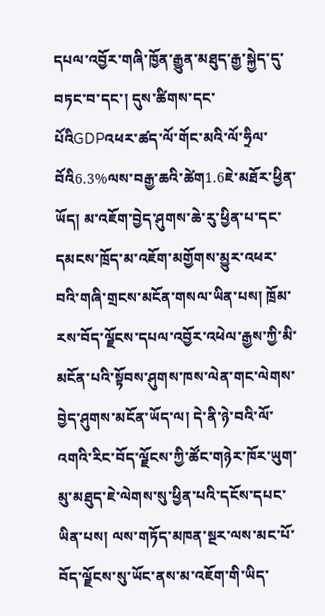དཔལ་འབྱོར་གཞི་ཁྱོན་རྒྱུན་མཐུད་རྒྱ་སྐྱེད་དུ་བཏང་བ་དང་། དུས་ཚིགས་དང་པོའིGDPའཕར་ཚད་ལོ་གོང་མའི་ལོ་ཧྲིལ་བོའི6.3%ལས་བརྒྱ་ཆའི་ཚེག1.6ཇེ་མཐོར་ཕྱིན་ཡོད། མ་འཇོག་བྱེད་ཤུགས་ཆེ་རུ་ཕྱིན་པ་དང་དམངས་ཁྲོད་མ་འཇོག་མགྱོགས་མྱུར་འཕར་བའི་གཞི་གྲངས་མངོན་གསལ་ཡིན་པས། ཁྲོམ་རས་བོད་ལྗོངས་དཔལ་འབྱོར་འཕེལ་རྒྱས་ཀྱི་མི་མངོན་པའི་སྟོབས་ཤུགས་ཁས་ལེན་གང་ལེགས་བྱེད་ཤུགས་མངོན་ཡོད་ལ། དེ་ནི་ཉེ་བའི་ལོ་འགའི་རིང་བོད་ལྗོངས་ཀྱི་ཚོང་གཉེར་ཁོར་ཡུག་མུ་མཐུད་ཇེ་ལེགས་སུ་ཕྱིན་པའི་དངོས་དཔང་ཡིན་པས། ལས་གཏོད་མཁན་སྔར་ལས་མང་པོ་བོད་ལྗོངས་སུ་ཡོང་ནས་མ་འཇོག་གི་ཡིད་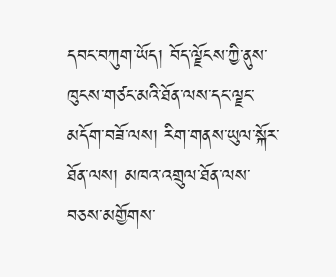དབང་བཀུག་ཡོད། བོད་ལྗོངས་ཀྱི་ནུས་ཁུངས་གཙང་མའི་ཐོན་ལས་དང་ལྗང་མདོག་བཟོ་ལས། རིག་གནས་ཡུལ་སྐོར་ཐོན་ལས། མཁའ་འགྲུལ་ཐོན་ལས་བཅས་མགྱོགས་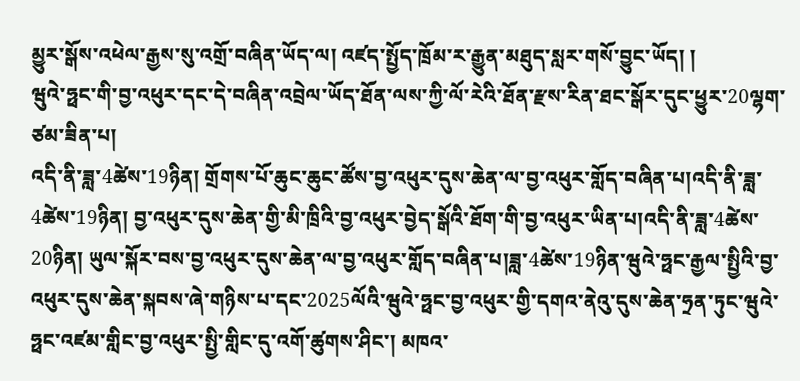མྱུར་སྒོས་འཕེལ་རྒྱས་སུ་འགྲོ་བཞིན་ཡོད་ལ། འཛད་སྤྱོད་ཁྲོམ་ར་རྒྱུན་མཐུད་སླར་གསོ་བྱུང་ཡོད། །
ཝུའེ་ཧྥང་གི་བྱ་འཕུར་དང་དེ་བཞིན་འབྲེལ་ཡོད་ཐོན་ལས་ཀྱི་ལོ་རེའི་ཐོན་རྫས་རིན་ཐང་སྒོར་དུང་ཕྱུར་20ལྷག་ཙམ་ཟིན་པ།
འདི་ནི་ཟླ་4ཚེས་19ཉིན། གྲོགས་པོ་ཆུང་ཆུང་ཚོས་བྱ་འཕུར་དུས་ཆེན་ལ་བྱ་འཕུར་གློད་བཞིན་པ།འདི་ནི་ཟླ་4ཚེས་19ཉིན། བྱ་འཕུར་དུས་ཆེན་གྱི་མི་ཁྲིའི་བྱ་འཕུར་བྱེད་སྒོའི་ཐོག་གི་བྱ་འཕུར་ཡིན་པ།འདི་ནི་ཟླ་4ཚེས་20ཉིན། ཡུལ་སྐོར་བས་བྱ་འཕུར་དུས་ཆེན་ལ་བྱ་འཕུར་གློད་བཞིན་པ།ཟླ་4ཚེས་19ཉིན་ཝུའེ་ཧྥང་རྒྱལ་སྤྱིའི་བྱ་འཕུར་དུས་ཆེན་སྐབས་ཞེ་གཉིས་པ་དང་2025ལོའི་ཝུའེ་ཧྥང་བྱ་འཕུར་གྱི་དགའ་ནེའུ་དུས་ཆེན་ཧྲན་ཏུང་ཝུའེ་ཧྥང་འཛམ་གླིང་བྱ་འཕུར་སྤྱི་གླིང་དུ་འགོ་ཚུགས་ཤིང་། མཁའ་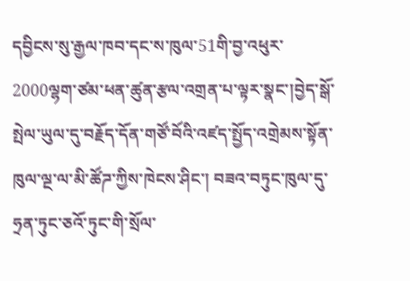དབྱིངས་སུ་རྒྱལ་ཁབ་དང་ས་ཁུལ་51གི་བྱ་འཕུར་2000ལྷག་ཙམ་ཕན་ཚུན་རྩལ་འགྲན་པ་ལྟར་སྣང་།བྱེད་སྒོ་སྤེལ་ཡུལ་དུ་བརྗོད་དོན་གཙོ་བོའི་འཛད་སྤྱོད་འགྲེམས་སྟོན་ཁུལ་ལྔ་ལ་མི་ཚོཌ་ཀྱིས་ཁེངས་ཤིང་། བཟའ་བཏུང་ཁུལ་དུ་ཧྲན་ཏུང་ཅའོ་ཏུང་གི་སྲོལ་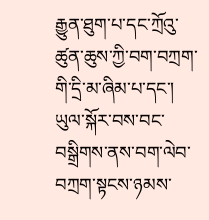རྒྱུན་ཐུག་པ་དང་ཀྲོའུ་ཚུན་ཆུས་ཀྱི་བག་བཀྲག་གི་དྲི་མ་ཞིམ་པ་དང་། ཡུལ་སྐོར་བས་བང་བསྒྲིགས་ནས་བག་ལེབ་བཀྲག་སྟངས་ཉམས་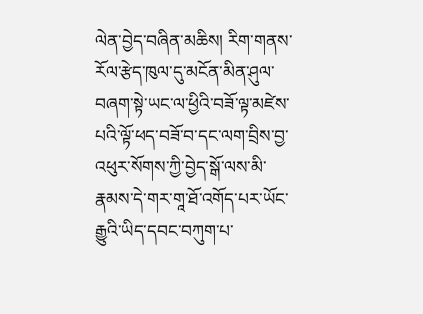ལེན་བྱེད་བཞིན་མཆིས། རིག་གནས་རོལ་རྩེད་ཁུལ་དུ་མངོན་མིན་ཤུལ་བཞག་སྟེ་ཡང་ལ་ཕྱིའི་བཟོ་ལྟ་མཛེས་པའི་ལྟོ་ཕད་བཟོ་བ་དང་ལག་བྲིས་བྱ་འཕུར་སོགས་ཀྱི་བྱེད་སྒོ་ལས་མི་རྣམས་དེ་གར་གཱ་ཐོ་འགོད་པར་ཡོང་རྒྱུའི་ཡིད་དབང་བཀུག་པ་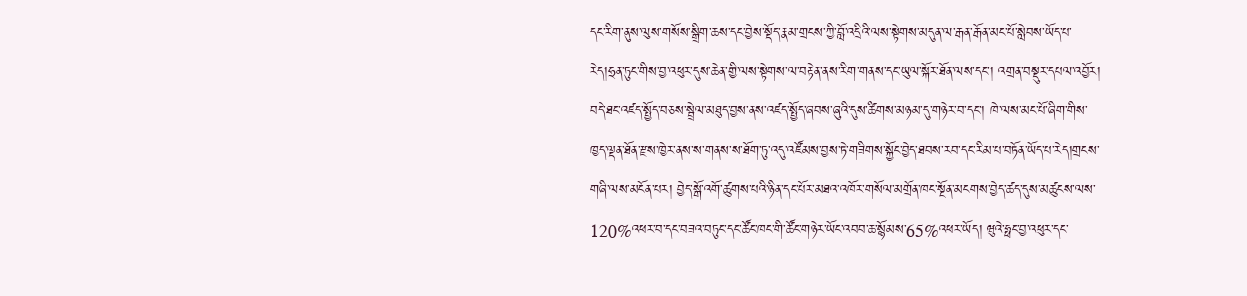དང་རིག་ནུས་ལུས་གསོས་སྒྲིག་ཆས་དང་བྱེས་སྡོད་རྣམ་གྲངས་ཀྱི་བློ་འདྲིའི་ལས་སྟེགས་མདུན་ལ་རྒན་རྒོན་མང་པོ་སླེབས་ཡོད་པ་རེད།ཧྲན་ཏུང་གིས་བྱ་འཕུར་དུས་ཆེན་གྱི་ལས་སྟེགས་ལ་བརྟེན་ནས་རིག་གནས་དང་ཡུལ་སྐོར་ཐོན་ལས་དང་། འགྲན་བསྡུར་དཔལ་འབྱོར། བདེ་ཐང་འཛད་སྤྱོད་བཅས་སྦྲེལ་མཐུད་བྱས་ནས་འཛད་སྤྱོད་ཞབས་ཞུའི་དུས་ཚིགས་མཉམ་དུ་གཉེར་བ་དང་། ཁེ་ལས་མང་པོ་ཞིག་གིས་ཁྱད་ལྡན་ཐོན་རྫས་ཁྱེར་ནས་ས་གནས་ས་ཐོག་ཏུ་འདུ་འཛོམས་བྱས་ཏེ་གཟིགས་སྐྱོང་བྱེད་ཐབས་རབ་དང་རིམ་པ་བཏོན་ཡོད་པ་རེད།གྲངས་གཞི་ལས་མངོན་པར། བྱེད་སྒོ་འགོ་ཚུགས་པའི་ཉིན་དང་པོར་མཐའ་འཁོར་གསོལ་མགྲོན་ཁང་སྔོན་མངགས་བྱེད་ཚད་དུས་མཚུངས་ལས་120%འཕར་བ་དང་བཟའ་བཏུང་དང་ཚོང་ཁང་གི་ཚོང་གཉེར་ཡོང་འབབ་ཆ་སྙོམས་65%འཕར་ཡོད། ཝུའེ་ཧྥང་བྱ་འཕུར་དང་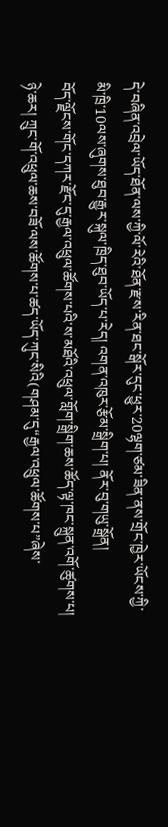དེ་བཞིན་འབྲེལ་ཡོད་ཐོན་ལས་ཀྱི་ལོ་རེའི་ཐོན་རྫས་རིན་ཐང་སྒོར་དུང་ཕྱུར་20ལྷག་ཙམ་ཟིན་ནས་གྲོང་ཁྱེར་ཡོངས་ཀྱི་མི་ཁྲི་10ལས་ཞུགས་ཐུབ་རྒྱུར་སྐུལ་ཁྲིད་ཐུབ་ཡོད་པ་རེད། འགན་འཁུར་རྩོམ་སྒྲིག་པ། ནོར་བུ་གཡུ་སྒྲོན།
བོད་ལྗོངས་གོང་དཀར་རྫོང་དུ་རྒྱལ་འཕྲུལ་ཚོགས་པའི་ས་མཐོའི་འཕྲུལ་གློག་སྒྲིག་ཆས་ཚོད་ལྟ་ཁང་སྐྲུན་འགོ་ཚུགས་པ།
ཉེ་ཆར། ཀྲུང་གོ་འཕྲུལ་ཆས་བཟོ་ལས་ཚོགས་པ་ཚད་ཡོད་ཀུང་སིའི(གཤམ་དུ“རྒྱལ་འཕྲུལ་ཚོགས་པ”ཞེས་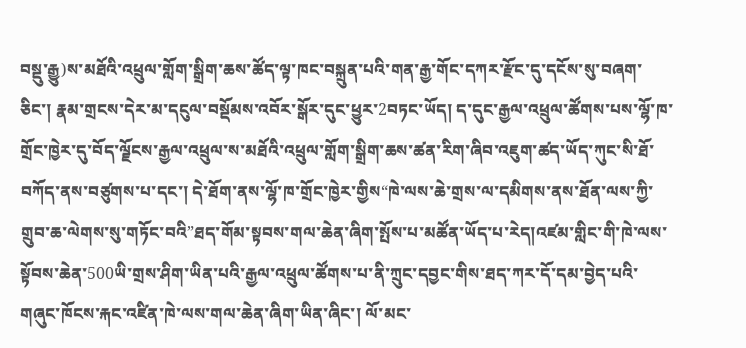བསྡུ་རྒྱུ)ས་མཐོའི་འཕྲུལ་གློག་སྒྲིག་ཆས་ཚོད་ལྟ་ཁང་བསྐྲུན་པའི་གན་རྒྱ་གོང་དཀར་རྫོང་དུ་དངོས་སུ་བཞག་ཅིང་། རྣམ་གྲངས་དེར་མ་དངུལ་བསྡོམས་འབོར་སྒོར་དུང་ཕྱུར་2བཏང་ཡོད། ད་དུང་རྒྱལ་འཕྲུལ་ཚོགས་པས་ལྷོ་ཁ་གྲོང་ཁྱེར་དུ་བོད་ལྗོངས་རྒྱལ་འཕྲུལ་ས་མཐོའི་འཕྲུལ་གློག་སྒྲིག་ཆས་ཚན་རིག་ཞིབ་འཇུག་ཚད་ཡོད་ཀུང་སི་ཐོ་བཀོད་ནས་བཙུགས་པ་དང་། དེ་ཐོག་ནས་ལྷོ་ཁ་གྲོང་ཁྱེར་གྱིས“ཁེ་ལས་ཆེ་གྲས་ལ་དམིགས་ནས་ཐོན་ལས་ཀྱི་གྲུབ་ཆ་ལེགས་སུ་གཏོང་བའི”ཐད་གོམ་སྟབས་གལ་ཆེན་ཞིག་སྤོས་པ་མཚོན་ཡོད་པ་རེད།འཛམ་གླིང་གི་ཁེ་ལས་སྟོབས་ཆེན་500ཡི་གྲས་ཤིག་ཡིན་པའི་རྒྱལ་འཕྲུལ་ཚོགས་པ་ནི་ཀྲུང་དབྱང་གིས་ཐད་ཀར་དོ་དམ་བྱེད་པའི་གཞུང་ཁོངས་རྐང་འཛིན་ཁེ་ལས་གལ་ཆེན་ཞིག་ཡིན་ཞིང་། ལོ་མང་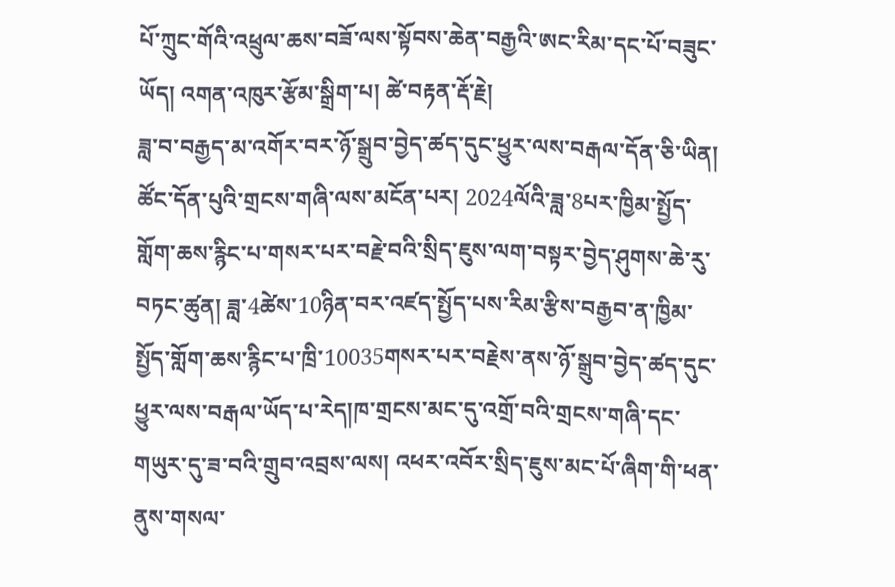པོ་ཀྲུང་གོའི་འཕྲུལ་ཆས་བཟོ་ལས་སྟོབས་ཆེན་བརྒྱའི་ཨང་རིམ་དང་པོ་བཟུང་ཡོད། འགན་འཁུར་རྩོམ་སྒྲིག་པ། ཚེ་བརྟན་རྡོ་རྗེ།
ཟླ་བ་བརྒྱད་མ་འགོར་བར་ཉོ་སྒྲུབ་བྱེད་ཚད་དུང་ཕྱུར་ལས་བརྒལ་དོན་ཅི་ཡིན།
ཚོང་དོན་པུའི་གྲངས་གཞི་ལས་མངོན་པར། 2024ལོའི་ཟླ་8པར་ཁྱིམ་སྤྱོད་གློག་ཆས་རྙིང་པ་གསར་པར་བརྗེ་བའི་སྲིད་ཇུས་ལག་བསྟར་བྱེད་ཤུགས་ཆེ་རུ་བཏང་ཚུན། ཟླ་4ཚེས་10ཉིན་བར་འཛད་སྤྱོད་པས་རིམ་རྩིས་བརྒྱབ་ན་ཁྱིམ་སྤྱོད་གློག་ཆས་རྙིང་པ་ཁྲི་10035གསར་པར་བརྗེས་ནས་ཉོ་སྒྲུབ་བྱེད་ཚད་དུང་ཕྱུར་ལས་བརྒལ་ཡོད་པ་རེད།ཁ་གྲངས་མང་དུ་འགྲོ་བའི་གྲངས་གཞི་དང་གཡུར་དུ་ཟ་བའི་གྲུབ་འབྲས་ལས། འཕར་འབོར་སྲིད་ཇུས་མང་པོ་ཞིག་གི་ཕན་ནུས་གསལ་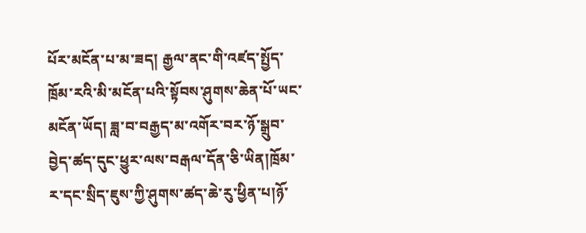པོར་མངོན་པ་མ་ཟད། རྒྱལ་ནང་གི་འཛད་སྤྱོད་ཁྲོམ་རའི་མི་མངོན་པའི་སྟོབས་ཤུགས་ཆེན་པོ་ཡང་མངོན་ཡོད། ཟླ་བ་བརྒྱད་མ་འགོར་བར་ཉོ་སྒྲུབ་བྱེད་ཚད་དུང་ཕྱུར་ལས་བརྒལ་དོན་ཅི་ཡིན།ཁྲོམ་ར་དང་སྲིད་ཇུས་ཀྱི་ཤུགས་ཚད་ཆེ་རུ་ཕྱིན་པ།ཉོ་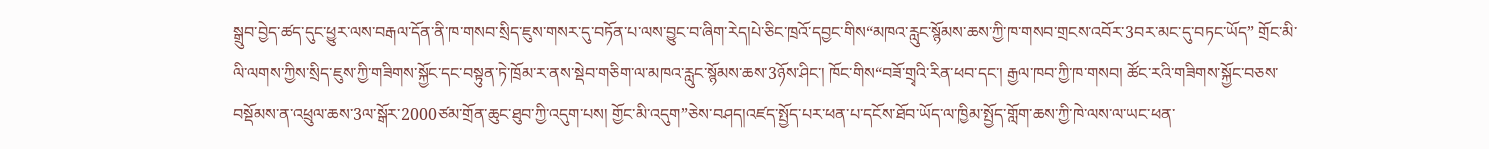སྒྲུབ་བྱེད་ཚད་དུང་ཕྱུར་ལས་བརྒལ་དོན་ནི་ཁ་གསབ་སྲིད་ཇུས་གསར་དུ་བཏོན་པ་ལས་བྱུང་བ་ཞིག་རེད།པེ་ཅིང་ཁྲའོ་དབྱང་གིས“མཁའ་རླུང་སྙོམས་ཆས་ཀྱི་ཁ་གསབ་གྲངས་འབོར་3བར་མང་དུ་བཏང་ཡོད” གྲོང་མི་ལི་ལགས་ཀྱིས་སྲིད་ཇུས་ཀྱི་གཟིགས་སྐྱོང་དང་བསྟུན་ཏེ་ཁྲོམ་ར་ནས་སྡེབ་གཅིག་ལ་མཁའ་རླུང་སྙོམས་ཆས་3ཉོས་ཤིང་། ཁོང་གིས“བཟོ་གྲྭའི་རིན་ཕབ་དང་། རྒྱལ་ཁབ་ཀྱི་ཁ་གསབ། ཚོང་རའི་གཟིགས་སྐྱོང་བཅས་བསྡོམས་ན་འཕྲུལ་ཆས་3ལ་སྒོར་2000ཙམ་གྲོན་ཆུང་ཐུབ་ཀྱི་འདུག་པས། གྱོང་མི་འདུག”ཅེས་བཤད།འཛད་སྤྱོད་པར་ཕན་པ་དངོས་ཐོབ་ཡོད་ལ་ཁྱིམ་སྤྱོད་གློག་ཆས་ཀྱི་ཁེ་ལས་ལ་ཡང་ཕན་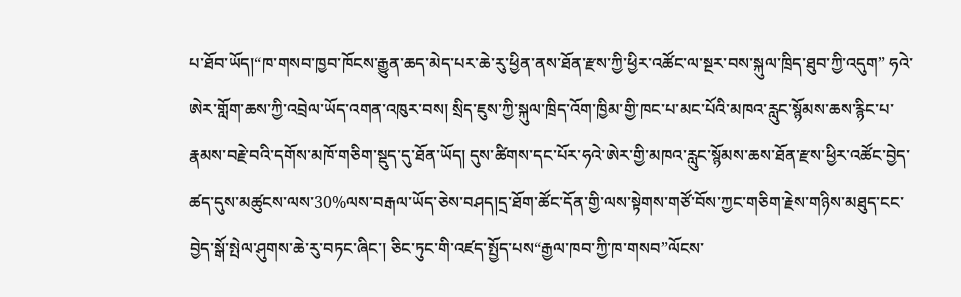པ་ཐོབ་ཡོད།“ཁ་གསབ་ཁྱབ་ཁོངས་རྒྱུན་ཆད་མེད་པར་ཆེ་རུ་ཕྱིན་ནས་ཐོན་རྫས་ཀྱི་ཕྱིར་འཚོང་ལ་སྔར་བས་སྐུལ་ཁྲིད་ཐུབ་ཀྱི་འདུག” ཧའེ་ཨེར་གློག་ཆས་ཀྱི་འབྲེལ་ཡོད་འགན་འཁུར་བས། སྲིད་ཇུས་ཀྱི་སྐུལ་ཁྲིད་འོག་ཁྱིམ་གྱི་ཁང་པ་མང་པོའི་མཁའ་རླུང་སྙོམས་ཆས་རྙིང་པ་རྣམས་བརྗེ་བའི་དགོས་མཁོ་གཅིག་སྡུད་དུ་ཐོན་ཡོད། དུས་ཚིགས་དང་པོར་ཧའེ་ཨེར་གྱི་མཁའ་རླུང་སྙོམས་ཆས་ཐོན་རྫས་ཕྱིར་འཚོང་བྱེད་ཚད་དུས་མཚུངས་ལས་30%ལས་བརྒལ་ཡོད་ཅེས་བཤད།དྲ་ཐོག་ཚོང་དོན་གྱི་ལས་སྟེགས་གཙོ་བོས་ཀྱང་གཅིག་རྗེས་གཉིས་མཐུད་ངང་བྱེད་སྒོ་སྤེལ་ཤུགས་ཆེ་རུ་བཏང་ཞིང་། ཅིང་ཏུང་གི་འཛད་སྤྱོད་པས“རྒྱལ་ཁབ་ཀྱི་ཁ་གསབ”ལོངས་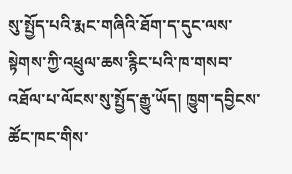སུ་སྤྱོད་པའི་རྨང་གཞིའི་ཐོག་ད་དུང་ལས་སྟེགས་ཀྱི་འཕྲུལ་ཆས་རྙིང་པའི་ཁ་གསབ་འཐོལ་པ་ལོངས་སུ་སྤྱོད་རྒྱུ་ཡོད། ཁྱུག་དབྱིངས་ཚོང་ཁང་གིས་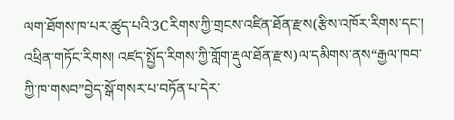ལག་ཐོགས་ཁ་པར་ཚུད་པའི་3Cརིགས་ཀྱི་གྲངས་འཛིན་ཐོན་རྫས(རྩིས་འཁོར་རིགས་དང་། འཕྲིན་གཏོང་རིགས། འཛད་སྤྱོད་རིགས་ཀྱི་གློག་རྡུལ་ཐོན་རྫས)ལ་དམིགས་ནས“རྒྱལ་ཁབ་ཀྱི་ཁ་གསབ”བྱེད་སྒོ་གསར་པ་བཏོན་པ་དེར་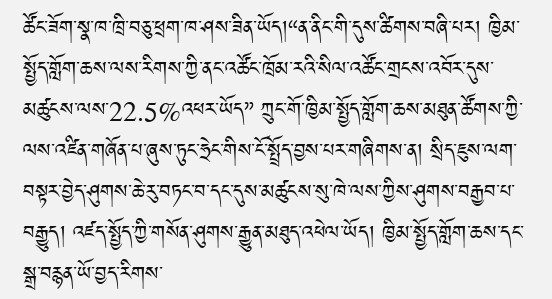ཚོང་ཟོག་སྣ་ཁ་ཁྲི་བཅུ་ཕྲག་ཁ་ཤས་ཟིན་ཡོད།“ན་ནིང་གི་དུས་ཚིགས་བཞི་པར། ཁྱིམ་སྤྱོད་གློག་ཆས་ལས་རིགས་ཀྱི་ནང་འཚོང་ཁྲོམ་རའི་སིལ་འཚོང་གྲངས་འབོར་དུས་མཚུངས་ལས་22.5%འཕར་ཡོད” ཀྲུང་གོ་ཁྱིམ་སྤྱོད་གློག་ཆས་མཐུན་ཚོགས་ཀྱི་ལས་འཛིན་གཞོན་པ་ཞུས་ཏུང་ཧྲེང་གིས་ངོ་སྤྲོད་བྱས་པར་གཞིགས་ན། སྲིད་ཇུས་ལག་བསྟར་བྱེད་ཤུགས་ཆེ་རུ་བཏང་བ་དང་དུས་མཚུངས་སུ་ཁེ་ལས་ཀྱིས་ཤུགས་བརྒྱབ་པ་བརྒྱུད། འཛད་སྤྱོད་ཀྱི་གསོན་ཤུགས་རྒྱུན་མཐུད་འཕེལ་ཡོད། ཁྱིམ་སྤྱོད་གློག་ཆས་དང་སྒྲ་བརྙན་ཡོ་བྱད་རིགས་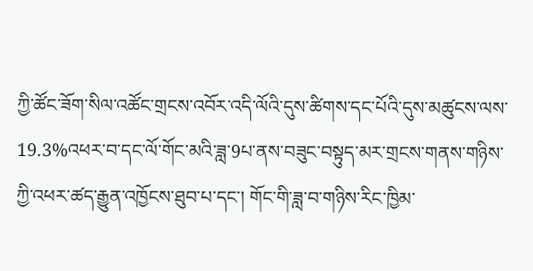ཀྱི་ཚོང་ཟོག་སིལ་འཚོང་གྲངས་འབོར་འདི་ལོའི་དུས་ཚིགས་དང་པོའི་དུས་མཚུངས་ལས་19.3%འཕར་བ་དང་ལོ་གོང་མའི་ཟླ་9པ་ནས་བཟུང་བསྟུད་མར་གྲངས་གནས་གཉིས་ཀྱི་འཕར་ཚད་རྒྱུན་འཁྱོངས་ཐུབ་པ་དང་། གོང་གི་ཟླ་བ་གཉིས་རིང་ཁྱིམ་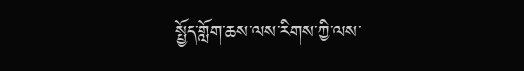སྤྱོད་གློག་ཆས་ལས་རིགས་ཀྱི་ལས་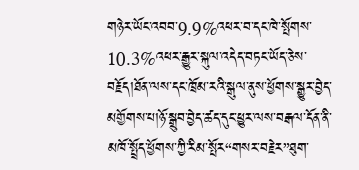གཉེར་ཡོང་འབབ་9.9%འཕར་བ་དང་ཁེ་སྤོགས་10.3%འཕར་རྒྱུར་སྐུལ་འདེད་བཏང་ཡོད་ཅེས་བརྗོད།ཐོན་ལས་དང་ཁྲོམ་རའི་སྒུལ་ནུས་ཕྱོགས་སྒྱུར་བྱེད་མགྱོགས་པ།ཉོ་སྒྲུབ་བྱེད་ཚད་དུང་ཕྱུར་ལས་བརྒལ་དོན་ནི་མཁོ་སྤྲོད་ཕྱོགས་ཀྱི་རིམ་སྤོར“གསར་བརྗེར”ཐུག་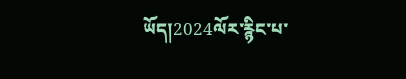ཡོད།2024ལོར་རྙིང་པ་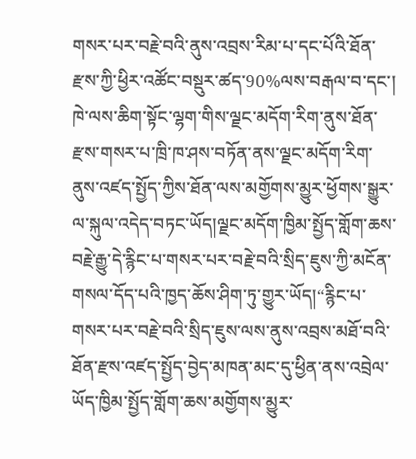གསར་པར་བརྗེ་བའི་ནུས་འབྲས་རིམ་པ་དང་པོའི་ཐོན་རྫས་ཀྱི་ཕྱིར་འཚོང་བསྡུར་ཚད་90%ལས་བརྒལ་བ་དང་། ཁེ་ལས་ཆིག་སྟོང་ལྷག་གིས་ལྗང་མདོག་རིག་ནུས་ཐོན་རྫས་གསར་པ་ཁྲི་ཁ་ཤས་བཏོན་ནས་ལྗང་མདོག་རིག་ནུས་འཛད་སྤྱོད་ཀྱིས་ཐོན་ལས་མགྱོགས་མྱུར་ཕྱོགས་སྒྱུར་ལ་སྐུལ་འདེད་བཏང་ཡོད།ལྗང་མདོག་ཁྱིམ་སྤྱོད་གློག་ཆས་བརྗེ་རྒྱུ་དེ་རྙིང་པ་གསར་པར་བརྗེ་བའི་སྲིད་ཇུས་ཀྱི་མངོན་གསལ་དོད་པའི་ཁྱད་ཆོས་ཤིག་ཏུ་གྱུར་ཡོད།“རྙིང་པ་གསར་པར་བརྗེ་བའི་སྲིད་ཇུས་ལས་ནུས་འབྲས་མཐོ་བའི་ཐོན་རྫས་འཛད་སྤྱོད་བྱེད་མཁན་མང་དུ་ཕྱིན་ནས་འབྲེལ་ཡོད་ཁྱིམ་སྤྱོད་གློག་ཆས་མགྱོགས་མྱུར་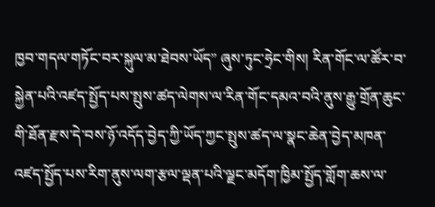ཁྱབ་གདལ་གཏོང་བར་སྐུལ་མ་ཐེབས་ཡོད” ཞུས་ཏུང་ཧྲེང་གིས། རིན་གོང་ལ་ཚོར་བ་སྐྱེན་པའི་འཛད་སྤྱོད་པས་སྤུས་ཚད་ལེགས་ལ་རིན་གོང་དམའ་བའི་ནུས་རྒྱུ་གྲོན་ཆུང་གི་ཐོན་རྫས་དེ་བས་ཉོ་འདོད་བྱེད་ཀྱི་ཡོད་ཀྱང་སྤུས་ཚད་ལ་སྣང་ཆེན་བྱེད་མཁན་འཛད་སྤྱོད་པས་རིག་ནུས་ལག་རྩལ་ལྡན་པའི་ལྗང་མདོག་ཁྱིམ་སྤྱོད་གློག་ཆས་ལ་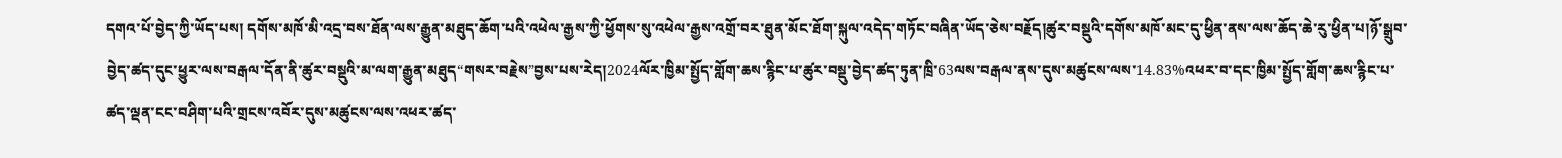དགའ་པོ་བྱེད་ཀྱི་ཡོད་པས། དགོས་མཁོ་མི་འདྲ་བས་ཐོན་ལས་རྒྱུན་མཐུད་ཆོག་པའི་འཕེལ་རྒྱས་ཀྱི་ཕྱོགས་སུ་འཕེལ་རྒྱས་འགྲོ་བར་ཐུན་མོང་ཐོག་སྐུལ་འདེད་གཏོང་བཞིན་ཡོད་ཅེས་བརྗོད།ཚུར་བསྡུའི་དགོས་མཁོ་མང་དུ་ཕྱིན་ནས་ལས་ཆོད་ཆེ་རུ་ཕྱིན་པ།ཉོ་སྒྲུབ་བྱེད་ཚད་དུང་ཕྱུར་ལས་བརྒལ་དོན་ནི་ཚུར་བསྡུའི་མ་ལག་རྒྱུན་མཐུད“གསར་བརྗེས”བྱས་པས་རེད།2024ལོར་ཁྱིམ་སྤྱོད་གློག་ཆས་རྙིང་པ་ཚུར་བསྡུ་བྱེད་ཚད་ཏུན་ཁྲི་63ལས་བརྒལ་ནས་དུས་མཚུངས་ལས་14.83%འཕར་བ་དང་ཁྱིམ་སྤྱོད་གློག་ཆས་རྙིང་པ་ཚད་ལྡན་ངང་བཤིག་པའི་གྲངས་འབོར་དུས་མཚུངས་ལས་འཕར་ཚད་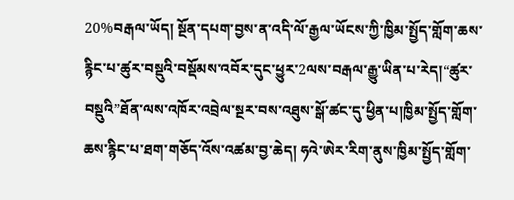20%བརྒལ་ཡོད། སྔོན་དཔག་བྱས་ན་འདི་ལོ་རྒྱལ་ཡོངས་ཀྱི་ཁྱིམ་སྤྱོད་གློག་ཆས་རྙིང་པ་ཚུར་བསྡུའི་བསྡོམས་འབོར་དུང་ཕྱུར་2ལས་བརྒལ་རྒྱུ་ཡིན་པ་རེད།“ཚུར་བསྡུའི”ཐོན་ལས་འཁོར་འབྲེལ་སྔར་བས་འཐུས་སྒོ་ཚང་དུ་ཕྱིན་པ།ཁྱིམ་སྤྱོད་གློག་ཆས་རྙིང་པ་ཐག་གཅོད་འོས་འཚམ་བྱ་ཆེད། ཧའེ་ཨེར་རིག་ནུས་ཁྱིམ་སྤྱོད་གློག་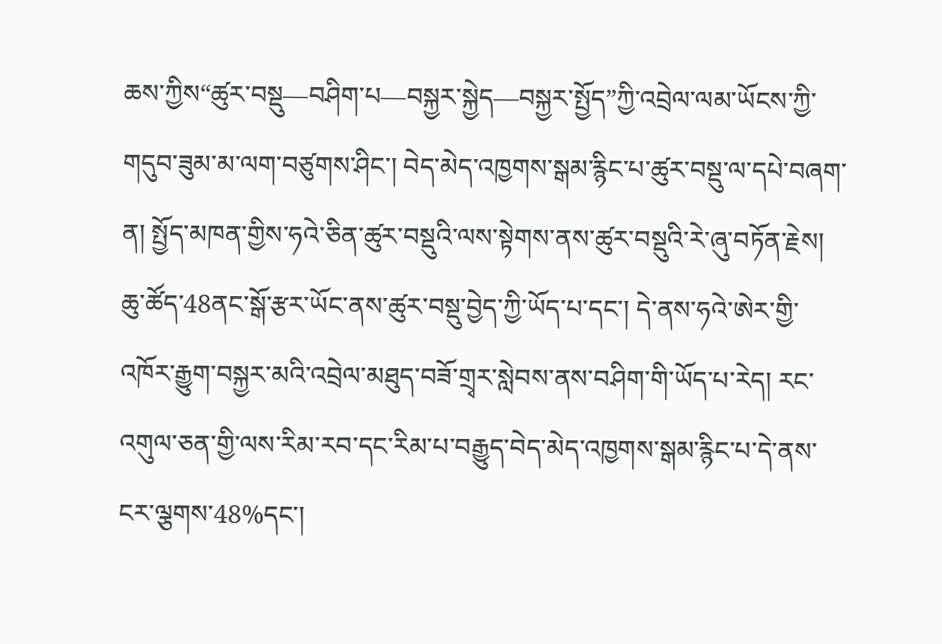ཆས་ཀྱིས“ཚུར་བསྡུ—བཤིག་པ—བསྐྱར་སྐྱེད—བསྐྱར་སྤྱོད”ཀྱི་འབྲེལ་ལམ་ཡོངས་ཀྱི་གདུབ་ཟུམ་མ་ལག་བཙུགས་ཤིང་། བེད་མེད་འཁྱགས་སྒམ་རྙིང་པ་ཚུར་བསྡུ་ལ་དཔེ་བཞག་ན། སྤྱོད་མཁན་གྱིས་ཧའེ་ཅིན་ཚུར་བསྡུའི་ལས་སྟེགས་ནས་ཚུར་བསྡུའི་རེ་ཞུ་བཏོན་རྗེས། ཆུ་ཚོད་48ནང་སྒོ་རྩར་ཡོང་ནས་ཚུར་བསྡུ་བྱེད་ཀྱི་ཡོད་པ་དང་། དེ་ནས་ཧའེ་ཨེར་གྱི་འཁོར་རྒྱུག་བསྐྱར་མའི་འབྲེལ་མཐུད་བཟོ་གྲྭར་སླེབས་ནས་བཤིག་གི་ཡོད་པ་རེད། རང་འགུལ་ཅན་གྱི་ལས་རིམ་རབ་དང་རིམ་པ་བརྒྱུད་བེད་མེད་འཁྱགས་སྒམ་རྙིང་པ་དེ་ནས་ངར་ལྕགས་48%དང་།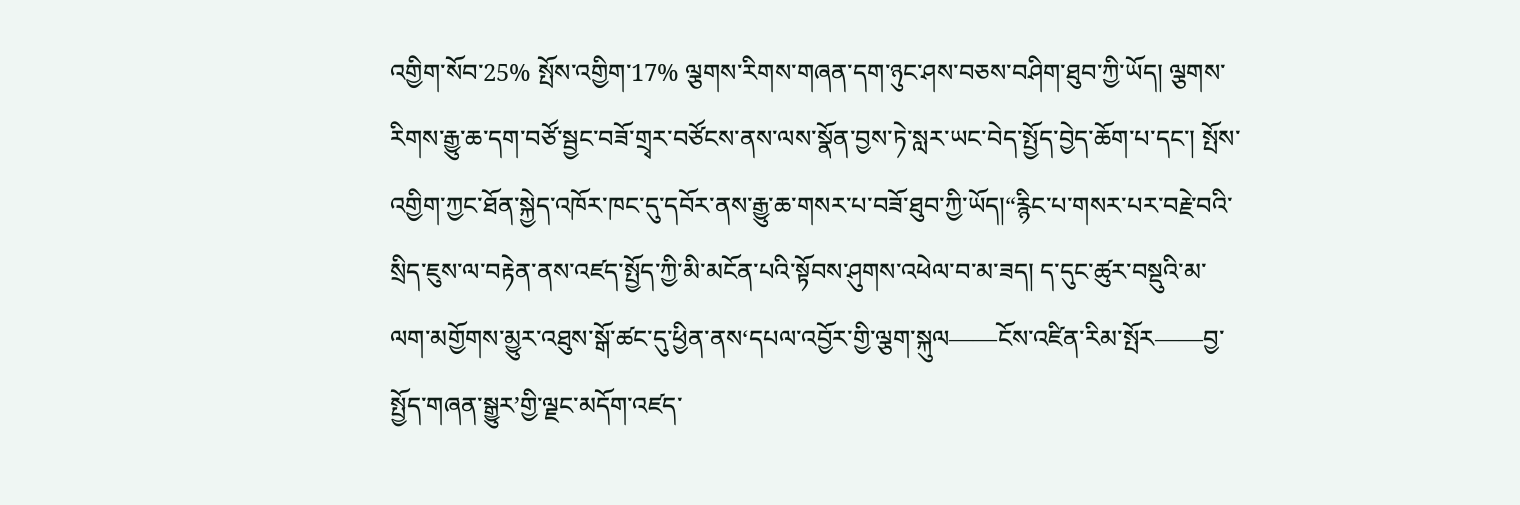འགྱིག་སོབ་25% སྤོས་འགྱིག་17% ལྕགས་རིགས་གཞན་དག་ཉུང་ཤས་བཅས་བཤིག་ཐུབ་ཀྱི་ཡོད། ལྕགས་རིགས་རྒྱུ་ཆ་དག་བཙོ་སྦྱང་བཟོ་གྲྭར་བཙོངས་ནས་ལས་སྣོན་བྱས་ཏེ་སླར་ཡང་བེད་སྤྱོད་བྱེད་ཆོག་པ་དང་། སྤོས་འགྱིག་ཀྱང་ཐོན་སྐྱེད་འཁོར་ཁང་དུ་དབོར་ནས་རྒྱུ་ཆ་གསར་པ་བཟོ་ཐུབ་ཀྱི་ཡོད།“རྙིང་པ་གསར་པར་བརྗེ་བའི་སྲིད་ཇུས་ལ་བརྟེན་ནས་འཛད་སྤྱོད་ཀྱི་མི་མངོན་པའི་སྟོབས་ཤུགས་འཕེལ་བ་མ་ཟད། ད་དུང་ཚུར་བསྡུའི་མ་ལག་མགྱོགས་མྱུར་འཐུས་སྒོ་ཚང་དུ་ཕྱིན་ནས‘དཔལ་འབྱོར་གྱི་ལྕག་སྐུལ——ངོས་འཛིན་རིམ་སྤོར——བྱ་སྤྱོད་གཞན་སྒྱུར’གྱི་ལྗང་མདོག་འཛད་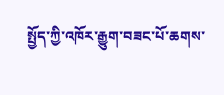སྤྱོད་ཀྱི་འཁོར་རྒྱུག་བཟང་པོ་ཆགས་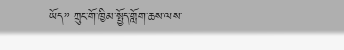ཡོད” ཀྲུང་གོ་ཁྱིམ་སྤྱོད་གློག་ཆས་ལས་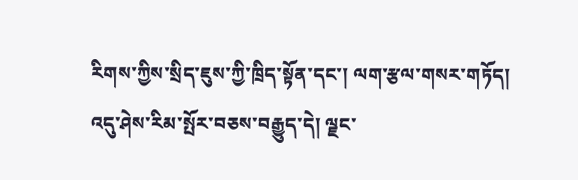རིགས་ཀྱིས་སྲིད་ཇུས་ཀྱི་ཁྲིད་སྟོན་དང་། ལག་རྩལ་གསར་གཏོད། འདུ་ཤེས་རིམ་སྤོར་བཅས་བརྒྱུད་དེ། ལྗང་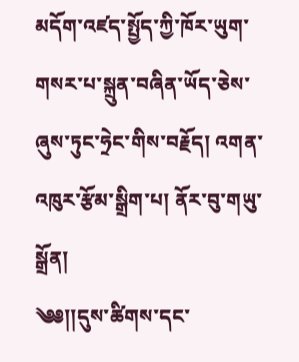མདོག་འཛད་སྤྱོད་ཀྱི་ཁོར་ཡུག་གསར་པ་སྐྲུན་བཞིན་ཡོད་ཅེས་ཞུས་ཏུང་ཧྲེང་གིས་བརྗོད། འགན་འཁུར་རྩོམ་སྒྲིག་པ། ནོར་བུ་གཡུ་སྒྲོན།
༄༅།།དུས་ཚིགས་དང་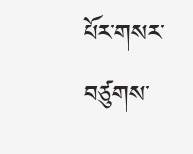པོར་གསར་བཙུགས་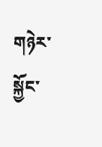གཉེར་སྐྱོང་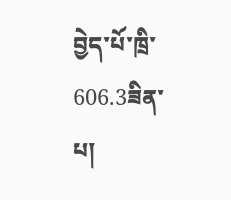བྱེད་པོ་ཁྲི་606.3ཟིན་པ།